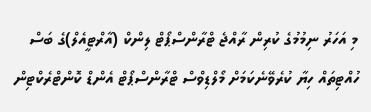މި އަހަރު ނިމުމުގެ ކުރިން ރާއްޖެ ޓްރާންސްޕޯޓް ލިންކް (އާރްޓީއެލް)ގެ ބަސް ހުއްޓިތައް ހިޔާ ކުރެވޭނެކަމަށް މޯލްޑިވްސް ޓްރާންސްޕޯޓް އެންޑް ކޮންޓްރެކްޓިން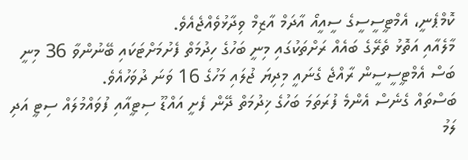ކޮމްޕެނީ، އެމްޓީސީސީގެ ސީއީއޯ އާދަމް އާޒިމް ވިދާޅުވެއްޖެއެވެ.
މާލެއާއި އަތޮޅު ތެރޭގެ ބައެއް ރަށްތަކުގައި މިނީ ބަހުގެ ހިދުމަތް ފެށުމަށްޓަކައި ބޭނުންވާ 36 މިނީ ބަސް އެމްޓީސީސީން ރާއްޖެ ގެނައީ މިދިޔަ ޖުލައި މަހުގެ 16 ވަނަ ދުވަހުއެވެ.
ބަސްތައް ގެނެސް އެންމެ ފުރަތަމަ ބަހުގެ ޚިދުމަތް ދޭން ފެށީ އައްޑޫ ސިޓީއާއި ފުވައްމުލައް ސިޓީ އަދި ލަމު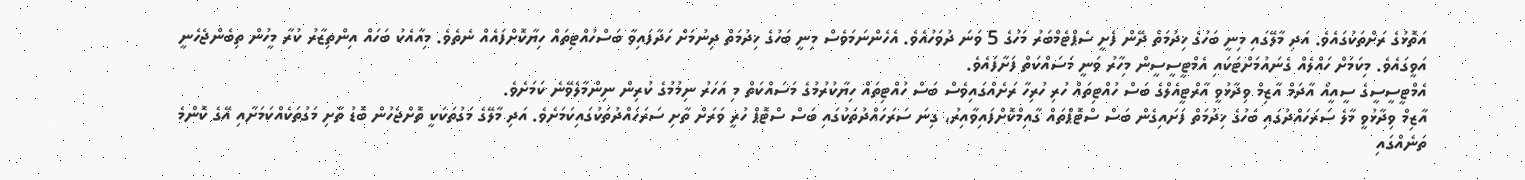އަތޮޅުގެ ރަށްތަކުގައެވެ. އަދި މާލޭގައި މިނީ ބަހުގެ ޚިދުމަތް ދޭން ފެށީ ސެޕްޓެމްބަރު މަހުގެ 5 ވަނަ ދުވަހުއެވެ. އެހެންނަމަވެސް މިނީ ބަހުގެ ޚިދުމަތް ދިނުމަށް ހަދާފައިވާ ބަސްހުއްޓިތައް ހިޔާކޮށްފައެއް ނެތެވެ. މިއާއެކު ބަހައް އިންތިޒާރު ކުރާ މީހުން ތިބެންޖެހެނީ އަވީގައެވެ. މިކަމަށް ހައްލެއް ގެނައުމަށްޓަކައި އެމްޓީސީސީން މިހާރު ވަނީ މަސައްކަތް ފަށާފައެވެ.
އެމްޓީސީސީގެ ސީއީއޯ އާދަމް އާޒިމް ވިދާޅުވީ އާރްޓީއެލްގެ ބަސް ހުއްޓިތައް ހުރި ހުރިހާ ރަށެއްގައިވެސް ބަސް ހުއްޓިތައް ހިޔާކުރުމުގެ މަސައްކަތް މި އަހަރު ނިމުމުގެ ކުރިން ނިންމާލެވޭނެ ކަމަށެވެ.
އާޒިމް ވިދާޅުވީ މާލެ ސަރަހައްދުގައި ބަހުގެ ޚިދުމަތް ފަށައިގެން ބަސް ސްޓޮޕްތައް ގާއިމްކޮށްފައިވާއިރު، ގިނަ ސަރަހައްދުތަކުގައި ބަސް ސްޓޮޕް ހުރީ ވަރަށް ތާށި ސަރަހައްދުތަކުގައިކަމަށެވެ. އަދި މާލޭގެ މަގުތަކަކީ ތޮށްޖެހުން ބޮޑު ތާށި މަގުތަކެއްކަމަށާއި އޭގެ ކޮންމެ ތަނެއްގައި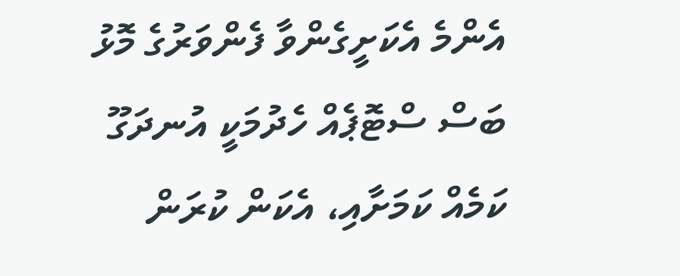އެންމެ އެކަށީގެންވާ ފެންވަރުގެ މޮޅު ބަސް ސްޓޮޕެއް ހެދުމަކީ އުނދަގޫ ކަމެއް ކަމަށާއި، އެކަން ކުރަން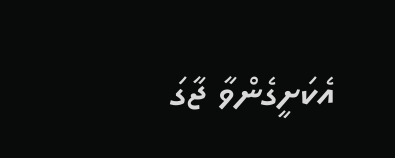އެކަށީގެންވާ ޖާގަ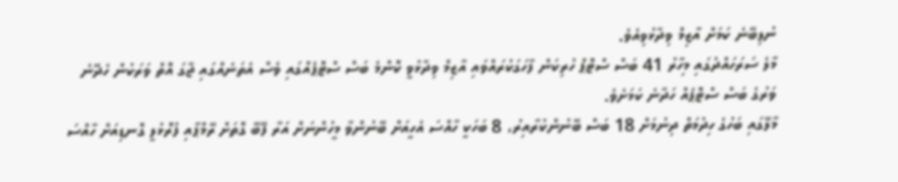ނުލިބޭނެ ކަމަށް އާޒިމް ވިދާޅުވިއެވެ.
މާލެ ސަރަހައްދުގައި މިހާރު 41 ބަސް ސްޓޮޕް ހުރިކަން ފާހަގަކުރައްވައި އާޒިމް ވިދާޅުވީ ކޮންމެ ބަސް ސްޓޮޕެއްގައި ވެސް އެތަނެއްގައި ޖާގަ އޮތް ވަރަކުން ހެދޭނެ ވަރުގެ ބަސް ސްޓޮޕެއް ހަދާނެ ކަމަށެވެ.
މާލޭގައި ބަހުގެ ހިދުމަތް ދިނުމަށް 18 ބަސް ބޭނުންކުރާއިރު، 8 ބަހަކީ ހާއްސަ އެހީއަށް ބޭނުންވާ މީހުންނަށް އަރާ ފޭބޭ ގޮތަށް ރޭމްޕާއި ފުރޮޅުލީ ގޮނޑިއަށް ހާއްސަ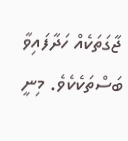ޖާގަތަކެއް ހަދާފައިވާ ބަސްތަކެކެވެ. މިނީ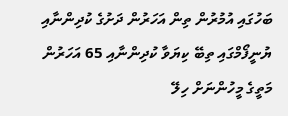ބަހުގައި އުމުރުން ތިން އަހަރުން ދަށުގެ ކުދިންނާއި ޔުނީފޯމްގައި ތިބޭ ކިޔަވާ ކުދިންނާއި 65 އަހަރުން މަތީގެ މީހުންނަށް ހިލޭ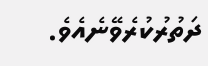ދަތުރުކުރެވޭނެއެވެ.